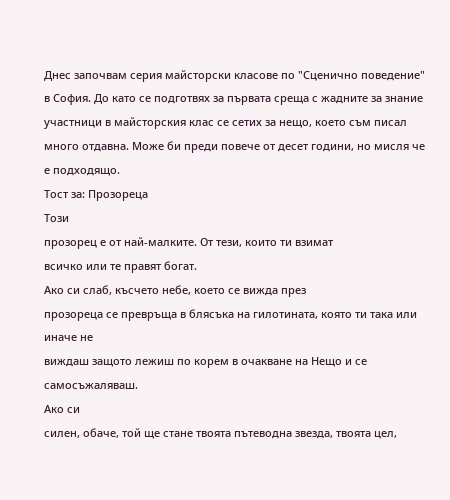Днес започвам серия майсторски класове по "Сценично поведение" в София. До като се подготвях за първата среща с жадните за знание участници в майсторския клас се сетих за нещо, което съм писал много отдавна. Може би преди повече от десет години, но мисля че е подходящо.
Тост за: Прозореца
Този
прозорец е от най-малките. От тези, които ти взимат
всичко или те правят богат.
Ако си слаб, късчето небе, което се вижда през
прозореца се превръща в блясъка на гилотината, която ти така или иначе не
виждаш защото лежиш по корем в очакване на Нещо и се самосъжаляваш.
Ако си
силен, обаче, той ще стане твоята пътеводна звезда, твоята цел,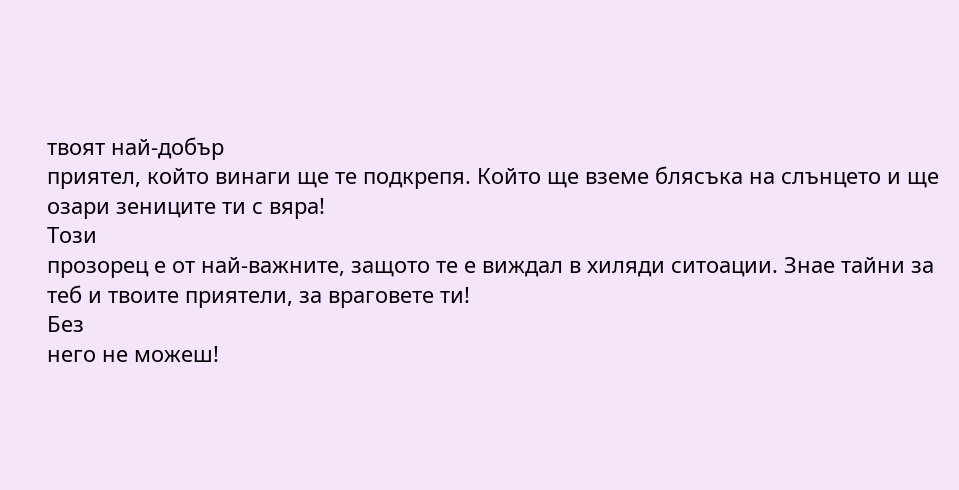твоят най-добър
приятел, който винаги ще те подкрепя. Който ще вземе блясъка на слънцето и ще
озари зениците ти с вяра!
Този
прозорец е от най-важните, защото те е виждал в хиляди ситоации. Знае тайни за
теб и твоите приятели, за враговете ти!
Без
него не можеш!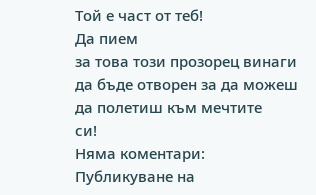Той е част от теб!
Да пием
за това този прозорец винаги да бъде отворен за да можеш да полетиш към мечтите
си!
Няма коментари:
Публикуване на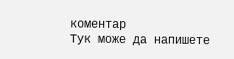коментар
Тук може да напишете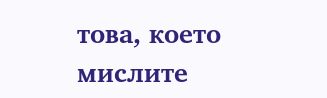това, което мислите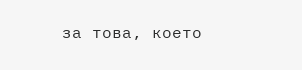за това, което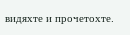видяхте и прочетохте.